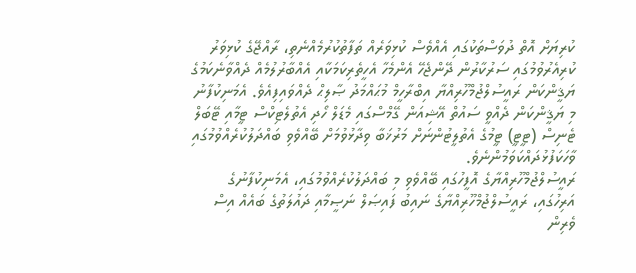ކުރިޔަށް އޮތް ދުވަސްތަކުގައި އެއްވެސް ކުޅިވަރެއް ތަފާތުކުރުމެއްނެތި، ރާއްޖޭގެ ކުޅިވަރު ކުރިއެރުވުމުގައި ސަރުކާރުން ދޭންޖެހޭ އެންމެހާ އެހީތެރިކަމަކާއި އެއްބާރުލުމެއް ދެއްވާނެކަމުގެ ޔަޤީންކަން ރައީސުލްޖުމްހޫރިއްޔާ އިބްރާހީމް މުޙައްމަދު ޞާލިޙް ދެއްވައިފިއެވެ. އެމަނިކުފާނު މި ޔަޤީންކަން ދެއްވީ ސައުތް އޭޝިއަން ގޭމްސްގައި މެޑަލް ހޯދި އެތުލެޓިކްސް ޓީމާއި ޓޭބަލް ޓެނިސް (ޓީޓީ) ޓީމުގެ އެތުލީޓުންނަށް މަރުޚަބާ ވިދާޅުވުމަށް ބޭއްވެވި ބައްދަލުކުރެއްވުމުގައި ވާހަކަފުޅުދައްކަވަމުންނެވެ.
ރައީސުލްޖުމްހޫރިއްޔާގެ އޮފީހުގައި ބޭއްވެވި މި ބައްދަލުކުރެއްވުމުގައި، އެމަނިކުފާނުގެ އަރިހުގައި، ރައީސުލްޖުމްހޫރިއްޔާގެ ނައިބު ފައިޞަލް ނަޞީމާއި ދައުލަތުގެ ބައެއް އިސް ވެރިން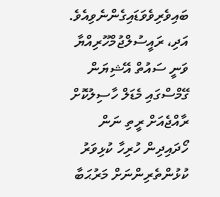ބައިވެރިވެވަޑައިގެންނެވިއެވެ. އަދި، ރައީސުލްޖުމްހޫރިއްޔާ ވަނީ ސައުތް އޭޝިޔަން ގޭމްސްގައި މެޑަލް ހާސިލުކޮށް ރާއްޖެއަށް ރީތި ނަން ހޯދައިދިން ހުރިހާ ކުޅިވަރު ކުޅުންތެރިންނަށް މަރުޙަބާ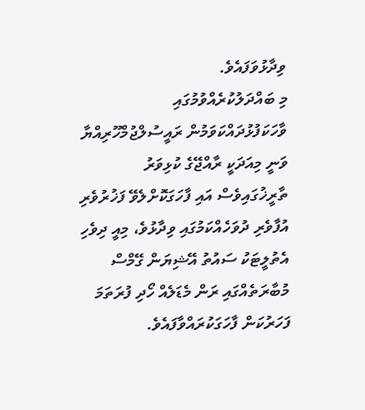ވިދާޅުވަފައެވެ.
މި ބައްދަލުކުރެއްވުމުގައި ވާހަކަފުޅުދައްކަވަމުން ރައީސުލްޖުމްހޫރިއްޔާ ވަނީ މިއަދަކީ ރާއްޖޭގެ ކުޅިވަރު ތާރީޚުގައިވެސް އައި ފާހަގަކޮށްލެވޭ ފަޚުރުވެރި އުފާވެރި ދުވަހެއްކަމުގައި ވިދާޅުވެ، މިއީ ދިވެހި އެތުލީޓަކު ސައުތު އޭޝިޔަން ގޭމްސް މުބާރަތެއްގައި ރަން މެޑަލެއް ހޯދި ފުރަތަމަ ފަހަރުކަން ފާހަގަކުރައްވާފައެވެ.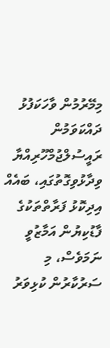މިމޭރުމުން ވާހަކަފުޅު ދައްކަވަމުން ރައީސުލްޖުމްހޫރިއްޔާ ވިދާޅުވިގޮތުގައި، ބައެއް އިދިކޮޅު ފަރާތްތަކުގެ ފާޑުކިޔުން އަމާޒުވީ ނަމަވެސް، މި ސަރުކާރުން ކުޅިވަރު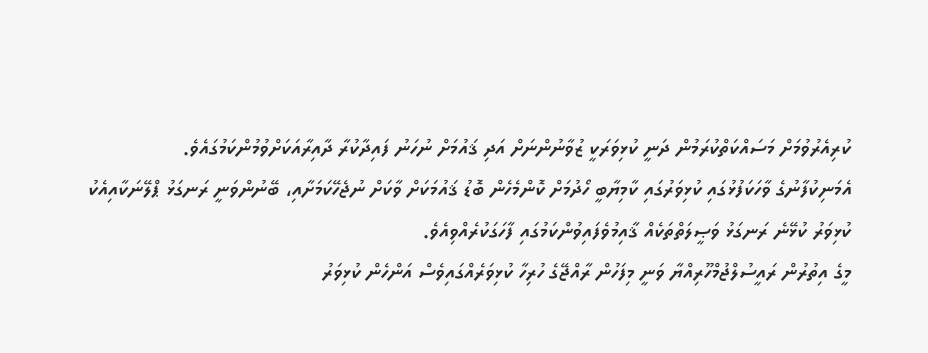ކުރިއެރުވުމަށް މަސައްކަތްކުރަމުން ދަނީ ކުޅިވަރަކީ ޒުވާނުންނަށް އަދި ޤައުމަށް ނުހަނު ފައިދާކުރާ ދާއިރާއަކަށްވުމުންކަމުގައެވެ.
އެމަނިކުފާނުގެ ވާހަކަފުޅުގައި ކުޅިވަރުގައި ކާމިޔާބީ ހޯދުމަށް ކޮންމެހެން ބޮޑު ޤައުމަކަށް ވާކަށް ނުޖެހޭކަމަށާއި، ބޭނުންވަނީ ރަނގަޅު ޕްލޭނަކާއިއެކު ކުޅިވަރު ކުޅޭނެ ރަނގަޅު ވަޞީލަތްތަކެއް ޤާއިމުވެފައިވުންކަމުގައި ފާހަގަކުރެއްވިއެވެ.
މީގެ އިތުރުން ރައީސުލްޖުމްހޫރިއްޔާ ވަނީ މިފަހުން ރާއްޖޭގެ ހުރިހާ ކުޅިވަރެއްގައިވެސް އަންހެން ކުޅިވަރު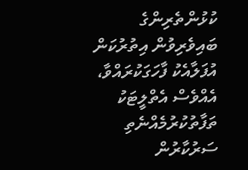ކުޅުންތެރިންގެ ބައިވެރިވުން އިތުރުކަން އުފަލާއެކު ފާހަގަކުރައްވާ، އެއްވެސް އެތްލީޓަކު ތަފާތުކުރުމެއްނެތި ސަރުކާރުން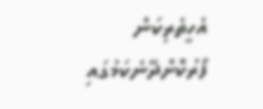އެހީތެރިކަން ފޯރުކޮށްދޭނެކަމުގައި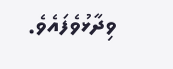ވިދާޅުވެފައެވެ.